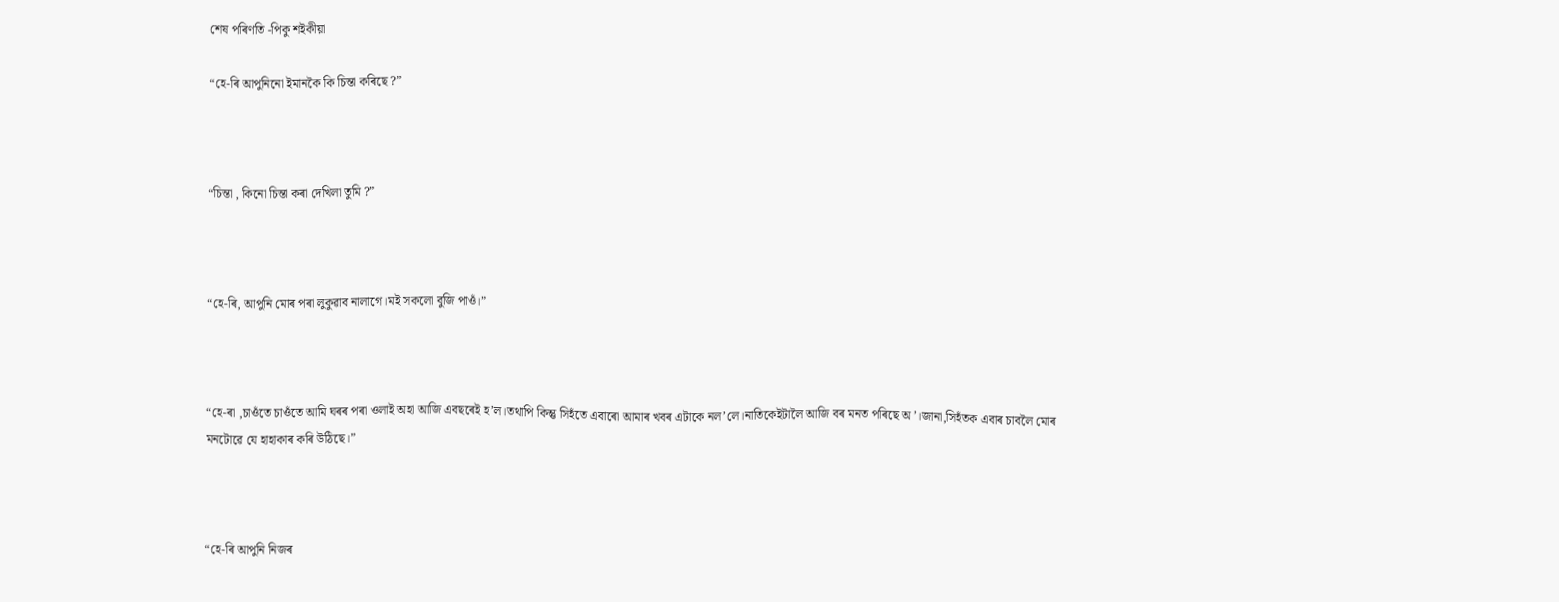শেষ পৰিণতি -পিকু শইকীয়া

“হে-ৰি আপুনিনো ইমানকৈ কি চিন্তা কৰিছে ?”



“চিন্তা , কিনো চিন্তা কৰা দেখিলা তুমি ?”



“হে-ৰি, আপুনি মোৰ পৰা লুকুৱাব নালাগে।মই সকলো বুজি পাওঁ।”



“হে-ৰা ,চাওঁতে চাওঁতে আমি ঘৰৰ পৰা ওলাই অহা আজি এবছৰেই হ’ল।তথাপি কিন্তু সিহঁতে এবাৰো আমাৰ খবৰ এটাকে নল’লে।নাতিকেইটালৈ আজি বৰ মনত পৰিছে অ’।জানা,সিহঁতক এবাৰ চাবলৈ মোৰ মনটোৱে যে হাহাকাৰ কৰি উঠিছে।”



“হে-ৰি আপুনি নিজৰ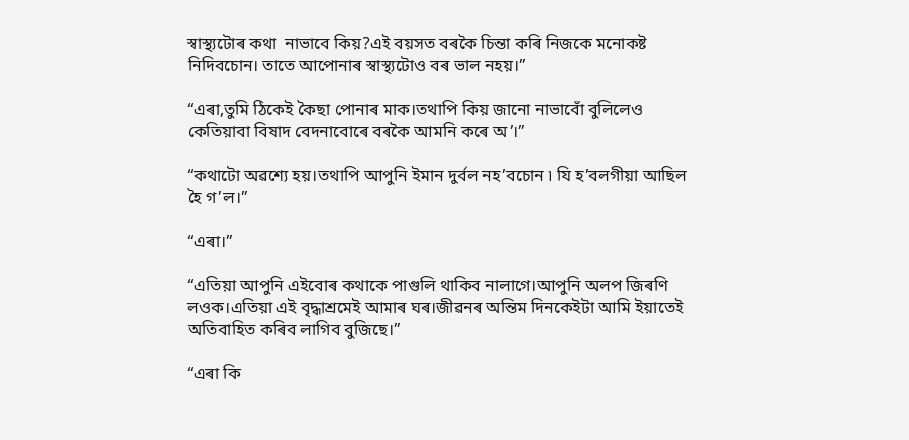স্বাস্থ্যটোৰ কথা  নাভাবে কিয়?এই বয়সত বৰকৈ চিন্তা কৰি নিজকে মনোকষ্ট নিদিবচোন। তাতে আপোনাৰ স্বাস্থ্যটোও বৰ ভাল নহয়।”

“এৰা,তুমি ঠিকেই কৈছা পোনাৰ মাক।তথাপি কিয় জানো নাভাবোঁ বুলিলেও কেতিয়াবা বিষাদ বেদনাবোৰে বৰকৈ আমনি কৰে অ’।”

“কথাটো অৱশ্যে হয়।তথাপি আপুনি ইমান দুৰ্বল নহ’বচোন ৷ যি হ’বলগীয়া আছিল হৈ গ’ল।”

“এৰা।”

“এতিয়া আপুনি এইবোৰ কথাকে পাগুলি থাকিব নালাগে।আপুনি অলপ জিৰণি লওক।এতিয়া এই বৃদ্ধাশ্ৰমেই আমাৰ ঘৰ।জীৱনৰ অন্তিম দিনকেইটা আমি ইয়াতেই অতিবাহিত কৰিব লাগিব বুজিছে।”

“এৰা কি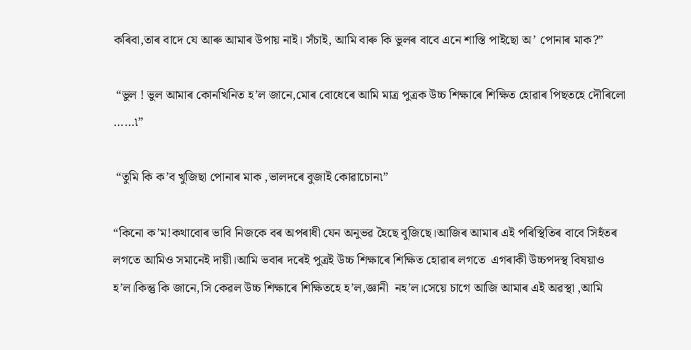কৰিবা,তাৰ বাদে যে আৰু আমাৰ উপায় নাই। সঁচাই, আমি বাৰু কি ভুলৰ বাবে এনে শাস্তি পাইছো অ’ পোনাৰ মাক?”

 “ভুল ! ভুল আমাৰ কোনখিনিত হ’ল জানে,মোৰ বোধেৰে আমি মাত্ৰ পুত্ৰক উচ্চ শিক্ষাৰে শিক্ষিত হোৱাৰ পিছতহে দৌৰিলো ……৷”

 “তুমি কি ক’ব খুজিছা পোনাৰ মাক ,ভালদৰে বুজাই কোৱাচোন৷”

“কিনো ক’ম!কথাবোৰ ভাবি নিজকে বৰ অপৰাধী যেন অনুভৱ হৈছে বুজিছে।আজিৰ আমাৰ এই পৰিস্থিতিৰ বাবে সিহঁতৰ লগতে আমিও সমানেই দায়ী।আমি ভবাৰ দৰেই পুত্ৰই উচ্চ শিক্ষাৰে শিক্ষিত হোৱাৰ লগতে  এগৰাকী উচ্চপদস্থ বিষয়াও হ’ল।কিন্তু কি জানে,সি কেৱল উচ্চ শিক্ষাৰে শিক্ষিতহে হ’ল,জ্ঞানী  নহ’ল।সেয়ে চাগে আজি আমাৰ এই অৱস্থা ,আমি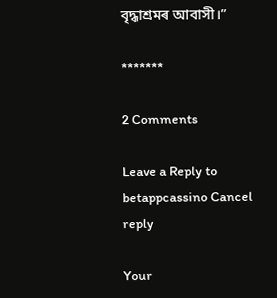বৃদ্ধাশ্ৰমৰ আবাসী।”

*******

2 Comments

Leave a Reply to betappcassino Cancel reply

Your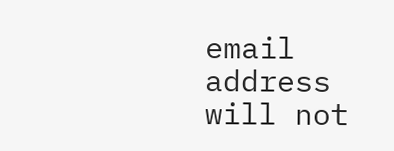email address will not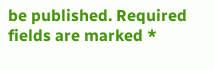be published. Required fields are marked *